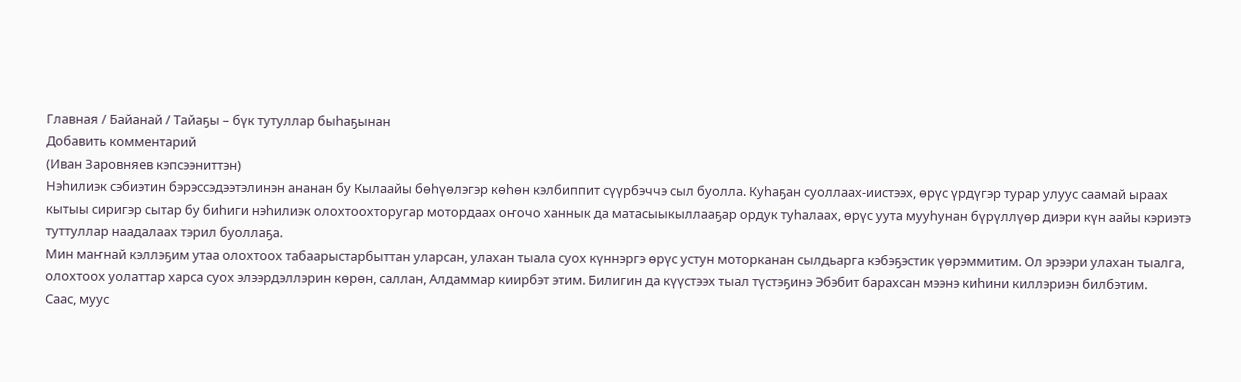Главная / Байанай / Тайаҕы – бүк тутуллар быһаҕынан
Добавить комментарий
(Иван Заровняев кэпсээниттэн)
Нэһилиэк сэбиэтин бэрэссэдээтэлинэн ананан бу Кылаайы бөһүөлэгэр көһөн кэлбиппит сүүрбэччэ сыл буолла. Куһаҕан суоллаах-иистээх, өрүс үрдүгэр турар улуус саамай ыраах кытыы сиригэр сытар бу биһиги нэһилиэк олохтоохторугар мотордаах оҥочо ханнык да матасыыкыллааҕар ордук туһалаах, өрүс уута мууһунан бүрүллүөр диэри күн аайы кэриэтэ туттуллар наадалаах тэрил буоллаҕа.
Мин маҥнай кэллэҕим утаа олохтоох табаарыстарбыттан уларсан, улахан тыала суох күннэргэ өрүс устун моторканан сылдьарга кэбэҕэстик үөрэммитим. Ол эрээри улахан тыалга, олохтоох уолаттар харса суох элээрдэллэрин көрөн, саллан, Алдаммар киирбэт этим. Билигин да күүстээх тыал түстэҕинэ Эбэбит барахсан мээнэ киһини киллэриэн билбэтим.
Саас, муус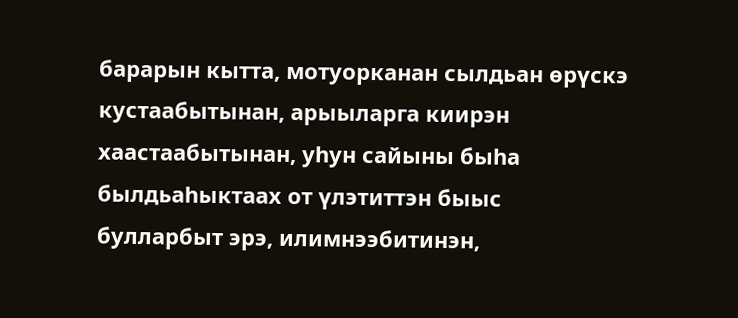барарын кытта, мотуорканан сылдьан өрүскэ кустаабытынан, арыыларга киирэн хаастаабытынан, уһун сайыны быһа былдьаһыктаах от үлэтиттэн быыс булларбыт эрэ, илимнээбитинэн,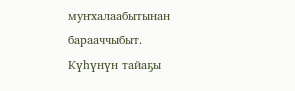муҥхалаабытынан барааччыбыт. Күһүнүн тайаҕы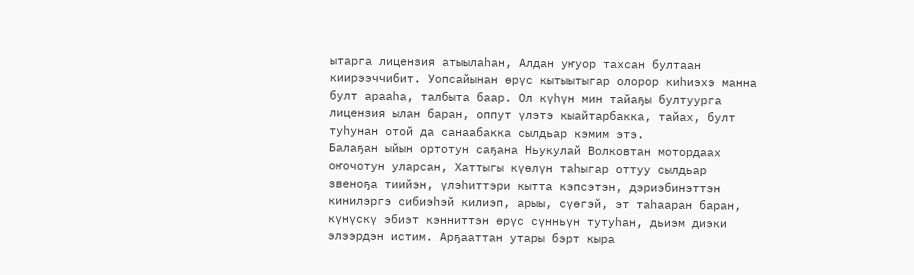ытарга лицензия атыылаһан, Алдан уҥуор тахсан бултаан киирээччибит. Уопсайынан өрүс кытыытыгар олорор киһиэхэ манна булт арааһа, талбыта баар. Ол күһүн мин тайаҕы бултуурга лицензия ылан баран, оппут үлэтэ кыайтарбакка, тайах, булт туһунан отой да санаабакка сылдьар кэмим этэ.
Балаҕан ыйын ортотун саҕана Ньукулай Волковтан мотордаах оҥочотун уларсан, Хаттыгы күөлүн таһыгар оттуу сылдьар звеноҕа тиийэн, үлэһиттэри кытта кэпсэтэн, дэриэбинэттэн кинилэргэ сибиэһэй килиэп, арыы, сүөгэй, эт таһааран баран, күнүскү эбиэт кэнниттэн өрүс сүнньүн тутуһан, дьиэм диэки элээрдэн истим. Арҕааттан утары бэрт кыра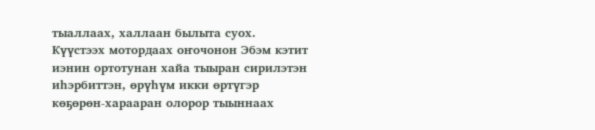тыаллаах, халлаан былыта суох. Күүстээх мотордаах оҥочонон Эбэм кэтит иэнин ортотунан хайа тыыран сирилэтэн иһэрбиттэн, өрүһүм икки өртүгэр көҕөрөн-харааран олорор тыыннаах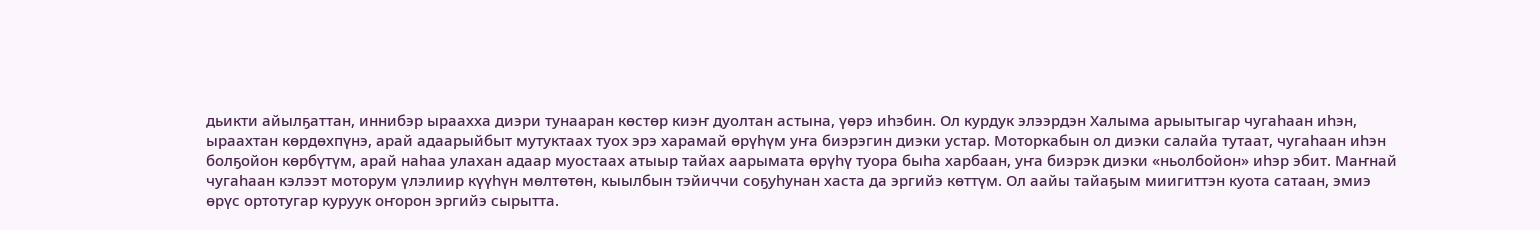дьикти айылҕаттан, иннибэр ыраахха диэри тунааран көстөр киэҥ дуолтан астына, үөрэ иһэбин. Ол курдук элээрдэн Халыма арыытыгар чугаһаан иһэн, ыраахтан көрдөхпүнэ, арай адаарыйбыт мутуктаах туох эрэ харамай өрүһүм уҥа биэрэгин диэки устар. Моторкабын ол диэки салайа тутаат, чугаһаан иһэн болҕойон көрбүтүм, арай наһаа улахан адаар муостаах атыыр тайах аарымата өрүһү туора быһа харбаан, уҥа биэрэк диэки «ньолбойон» иһэр эбит. Маҥнай чугаһаан кэлээт моторум үлэлиир күүһүн мөлтөтөн, кыылбын тэйиччи соҕуһунан хаста да эргийэ көттүм. Ол аайы тайаҕым миигиттэн куота сатаан, эмиэ өрүс ортотугар куруук оҥорон эргийэ сырытта.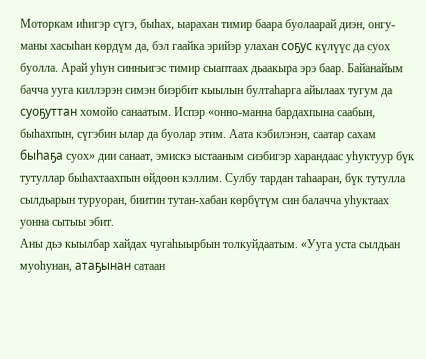Моторкам иһигэр сүгэ, быһах, ыарахан тимир баара буолаарай диэн, онгу-маны хасыһан көрдүм да, бэл гаайка эрийэр улахан соҕус күлүүс да суох буолла. Арай уһун синньигэс тимир сыаптаах дьаакыра эрэ баар. Байанайым бачча ууга киллэрэн симэн биэрбит кыылын бултаһарга айылаах тугум да суоҕуттан хомойо санаатым. Испэр «онно-манна бардахпына саабын, быһахпын, сүгэбин ылар да буолар этим. Аата кэбилэнэн, саатар сахам быһаҕа суох» дии санаат, эмискэ ыстааным сиэбигэр харандаас уһуктуур бүк тутуллар быһахтаахпын өйдөөн кэллим. Сулбу тардан таһааран, бүк тутулла сылдьарын туруоран, биитин тутан-хабан көрбүтүм син балачча уһуктаах уонна сытыы эбит.
Аны дьэ кыылбар хайдах чугаһыырбын толкуйдаатым. «Ууга уста сылдьан муоһунан, атаҕынан сатаан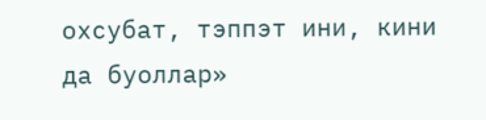охсубат, тэппэт ини, кини да буоллар»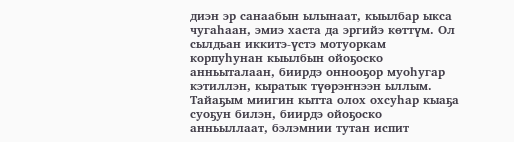диэн эр санаабын ылынаат, кыылбар ыкса чугаһаан, эмиэ хаста да эргийэ көттүм. Ол сылдьан иккитэ-үстэ мотуоркам корпуһунан кыылбын ойоҕоско анньыталаан, биирдэ оннооҕор муоһугар кэтиллэн, кыратык түөрэҥнээн ыллым. Тайаҕым миигин кытта олох охсуһар кыаҕа суоҕун билэн, биирдэ ойоҕоско анньыллаат, бэлэмнии тутан испит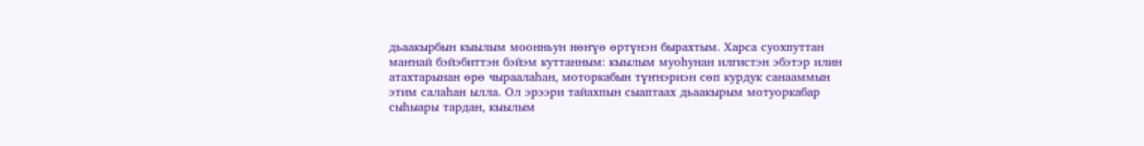дьаакырбын кыылым моонньун нөҥүө өртүнэн бырахтым. Харса суохпуттан маҥнай бэйэбиттэн бэйэм куттанным: кыылым муоһунан илгистэн эбэтэр илин атахтарынан өрө чыраалаһан, моторкабын түҥнэриэн сөп курдук санааммын этим салаһан ылла. Ол эрээри тайахпын сыаптаах дьаакырым мотуоркабар сыһыары тардан, кыылым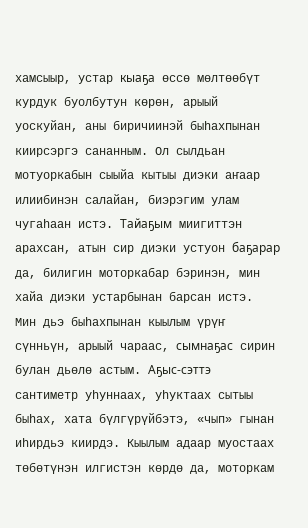хамсыыр, устар кыаҕа өссө мөлтөөбүт курдук буолбутун көрөн, арыый уоскуйан, аны биричиинэй быһахпынан киирсэргэ сананным. Ол сылдьан мотуоркабын сыыйа кытыы диэки аҥаар илиибинэн салайан, биэрэгим улам чугаһаан истэ. Тайаҕым миигиттэн арахсан, атын сир диэки устуон баҕарар да, билигин моторкабар бэринэн, мин хайа диэки устарбынан барсан истэ. Мин дьэ быһахпынан кыылым үрүҥ сүнньүн, арыый чараас, сымнаҕас сирин булан дьөлө астым. Аҕыс-сэттэ сантиметр уһуннаах, уһуктаах сытыы быһах, хата бүлгүрүйбэтэ, «чып» гынан иһирдьэ киирдэ. Кыылым адаар муостаах төбөтүнэн илгистэн көрдө да, моторкам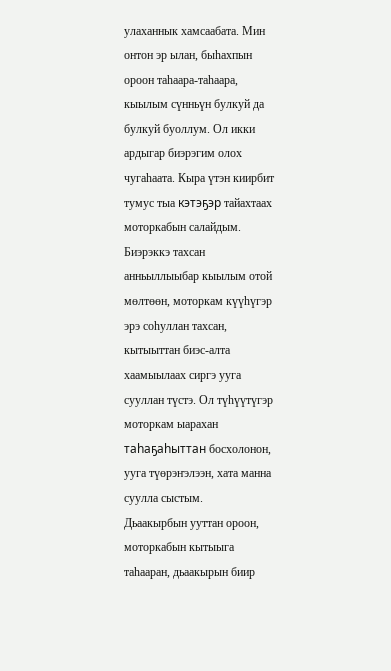улаханнык хамсаабата. Мин онтон эр ылан, быһахпын ороон таһаара-таһаара, кыылым сүнньүн булкуй да булкуй буоллум. Ол икки ардыгар биэрэгим олох чугаһаата. Кыра үтэн киирбит тумус тыа кэтэҕэр тайахтаах моторкабын салайдым. Биэрэккэ тахсан анньыллыыбар кыылым отой мөлтөөн, моторкам күүһүгэр эрэ соһуллан тахсан, кытыыттан биэс-алта хаамыылаах сиргэ ууга сууллан түстэ. Ол түһүүтүгэр моторкам ыарахан таһаҕаһыттан босхолонон, ууга түөрэҥэлээн, хата манна суулла сыстым.
Дьаакырбын ууттан ороон, моторкабын кытыыга таһааран, дьаакырын биир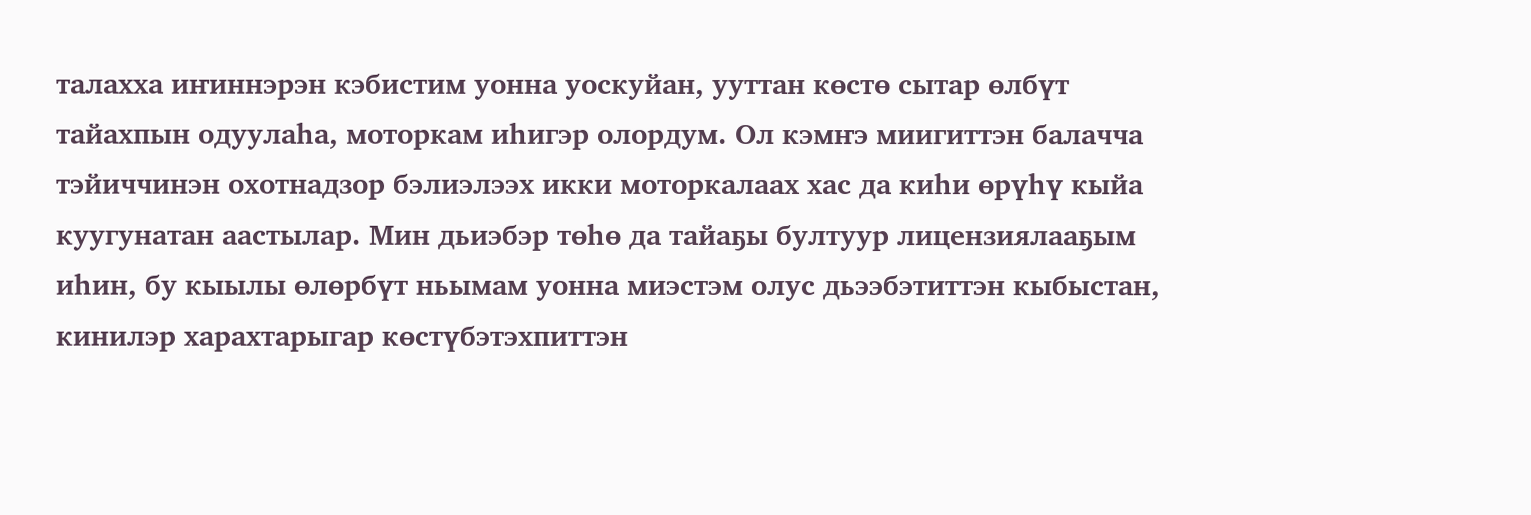талахха иҥиннэрэн кэбистим уонна уоскуйан, ууттан көстө сытар өлбүт тайахпын одуулаһа, моторкам иһигэр олордум. Ол кэмҥэ миигиттэн балачча тэйиччинэн охотнадзор бэлиэлээх икки моторкалаах хас да киһи өрүһү кыйа куугунатан аастылар. Мин дьиэбэр төһө да тайаҕы бултуур лицензиялааҕым иһин, бу кыылы өлөрбүт ньымам уонна миэстэм олус дьээбэтиттэн кыбыстан, кинилэр харахтарыгар көстүбэтэхпиттэн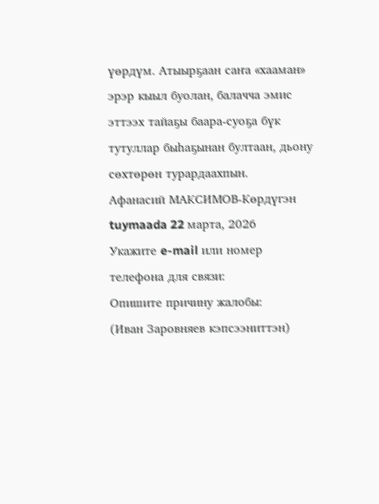үөрдүм. Атыырҕаан саҥа «хааман» эрэр кыыл буолан, балачча эмис эттээх тайаҕы баара-суоҕа бүк тутуллар быһаҕынан бултаан, дьону сөхтөрөн турардаахпын.
Афанасий МАКСИМОВ-Көрдүгэн
tuymaada 22 марта, 2026
Укажите e-mail или номер телефона для связи:
Опишите причину жалобы:
(Иван Заровняев кэпсээниттэн)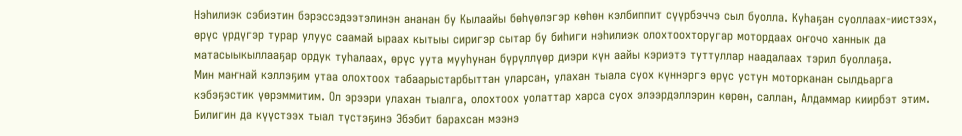Нэһилиэк сэбиэтин бэрэссэдээтэлинэн ананан бу Кылаайы бөһүөлэгэр көһөн кэлбиппит сүүрбэччэ сыл буолла. Куһаҕан суоллаах-иистээх, өрүс үрдүгэр турар улуус саамай ыраах кытыы сиригэр сытар бу биһиги нэһилиэк олохтоохторугар мотордаах оҥочо ханнык да матасыыкыллааҕар ордук туһалаах, өрүс уута мууһунан бүрүллүөр диэри күн аайы кэриэтэ туттуллар наадалаах тэрил буоллаҕа.
Мин маҥнай кэллэҕим утаа олохтоох табаарыстарбыттан уларсан, улахан тыала суох күннэргэ өрүс устун моторканан сылдьарга кэбэҕэстик үөрэммитим. Ол эрээри улахан тыалга, олохтоох уолаттар харса суох элээрдэллэрин көрөн, саллан, Алдаммар киирбэт этим. Билигин да күүстээх тыал түстэҕинэ Эбэбит барахсан мээнэ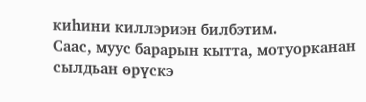киһини киллэриэн билбэтим.
Саас, муус барарын кытта, мотуорканан сылдьан өрүскэ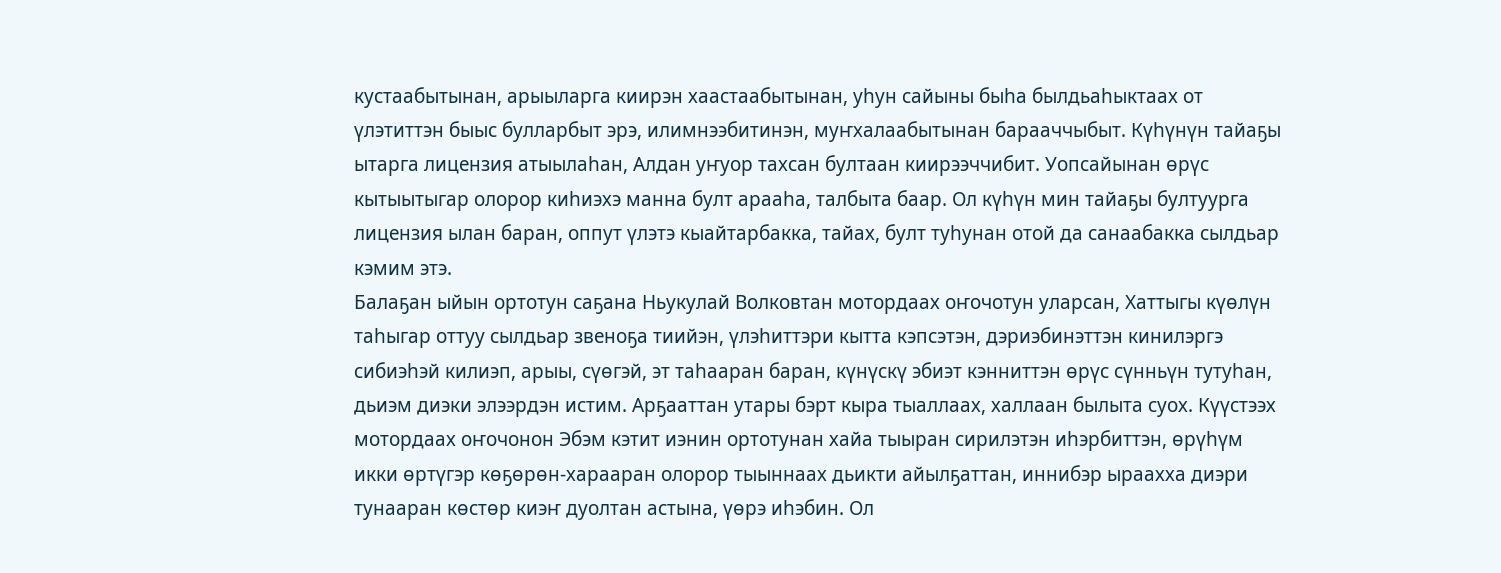кустаабытынан, арыыларга киирэн хаастаабытынан, уһун сайыны быһа былдьаһыктаах от үлэтиттэн быыс булларбыт эрэ, илимнээбитинэн, муҥхалаабытынан барааччыбыт. Күһүнүн тайаҕы ытарга лицензия атыылаһан, Алдан уҥуор тахсан бултаан киирээччибит. Уопсайынан өрүс кытыытыгар олорор киһиэхэ манна булт арааһа, талбыта баар. Ол күһүн мин тайаҕы бултуурга лицензия ылан баран, оппут үлэтэ кыайтарбакка, тайах, булт туһунан отой да санаабакка сылдьар кэмим этэ.
Балаҕан ыйын ортотун саҕана Ньукулай Волковтан мотордаах оҥочотун уларсан, Хаттыгы күөлүн таһыгар оттуу сылдьар звеноҕа тиийэн, үлэһиттэри кытта кэпсэтэн, дэриэбинэттэн кинилэргэ сибиэһэй килиэп, арыы, сүөгэй, эт таһааран баран, күнүскү эбиэт кэнниттэн өрүс сүнньүн тутуһан, дьиэм диэки элээрдэн истим. Арҕааттан утары бэрт кыра тыаллаах, халлаан былыта суох. Күүстээх мотордаах оҥочонон Эбэм кэтит иэнин ортотунан хайа тыыран сирилэтэн иһэрбиттэн, өрүһүм икки өртүгэр көҕөрөн-харааран олорор тыыннаах дьикти айылҕаттан, иннибэр ыраахха диэри тунааран көстөр киэҥ дуолтан астына, үөрэ иһэбин. Ол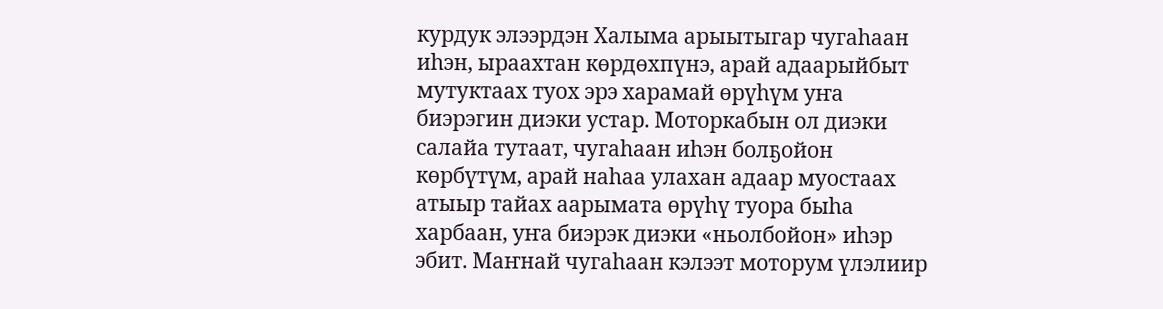курдук элээрдэн Халыма арыытыгар чугаһаан иһэн, ыраахтан көрдөхпүнэ, арай адаарыйбыт мутуктаах туох эрэ харамай өрүһүм уҥа биэрэгин диэки устар. Моторкабын ол диэки салайа тутаат, чугаһаан иһэн болҕойон көрбүтүм, арай наһаа улахан адаар муостаах атыыр тайах аарымата өрүһү туора быһа харбаан, уҥа биэрэк диэки «ньолбойон» иһэр эбит. Маҥнай чугаһаан кэлээт моторум үлэлиир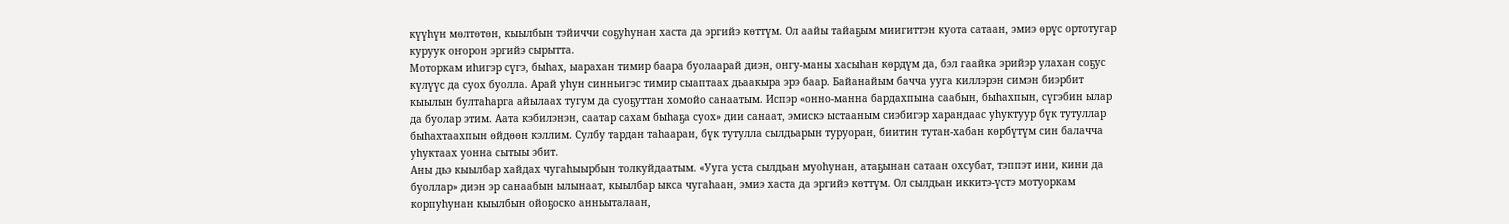күүһүн мөлтөтөн, кыылбын тэйиччи соҕуһунан хаста да эргийэ көттүм. Ол аайы тайаҕым миигиттэн куота сатаан, эмиэ өрүс ортотугар куруук оҥорон эргийэ сырытта.
Моторкам иһигэр сүгэ, быһах, ыарахан тимир баара буолаарай диэн, онгу-маны хасыһан көрдүм да, бэл гаайка эрийэр улахан соҕус күлүүс да суох буолла. Арай уһун синньигэс тимир сыаптаах дьаакыра эрэ баар. Байанайым бачча ууга киллэрэн симэн биэрбит кыылын бултаһарга айылаах тугум да суоҕуттан хомойо санаатым. Испэр «онно-манна бардахпына саабын, быһахпын, сүгэбин ылар да буолар этим. Аата кэбилэнэн, саатар сахам быһаҕа суох» дии санаат, эмискэ ыстааным сиэбигэр харандаас уһуктуур бүк тутуллар быһахтаахпын өйдөөн кэллим. Сулбу тардан таһааран, бүк тутулла сылдьарын туруоран, биитин тутан-хабан көрбүтүм син балачча уһуктаах уонна сытыы эбит.
Аны дьэ кыылбар хайдах чугаһыырбын толкуйдаатым. «Ууга уста сылдьан муоһунан, атаҕынан сатаан охсубат, тэппэт ини, кини да буоллар» диэн эр санаабын ылынаат, кыылбар ыкса чугаһаан, эмиэ хаста да эргийэ көттүм. Ол сылдьан иккитэ-үстэ мотуоркам корпуһунан кыылбын ойоҕоско анньыталаан,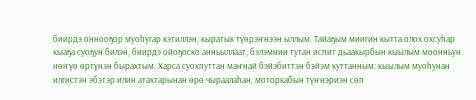биирдэ оннооҕор муоһугар кэтиллэн, кыратык түөрэҥнээн ыллым. Тайаҕым миигин кытта олох охсуһар кыаҕа суоҕун билэн, биирдэ ойоҕоско анньыллаат, бэлэмнии тутан испит дьаакырбын кыылым моонньун нөҥүө өртүнэн бырахтым. Харса суохпуттан маҥнай бэйэбиттэн бэйэм куттанным: кыылым муоһунан илгистэн эбэтэр илин атахтарынан өрө чыраалаһан, моторкабын түҥнэриэн сөп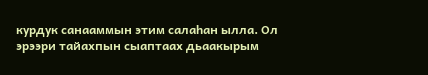курдук санааммын этим салаһан ылла. Ол эрээри тайахпын сыаптаах дьаакырым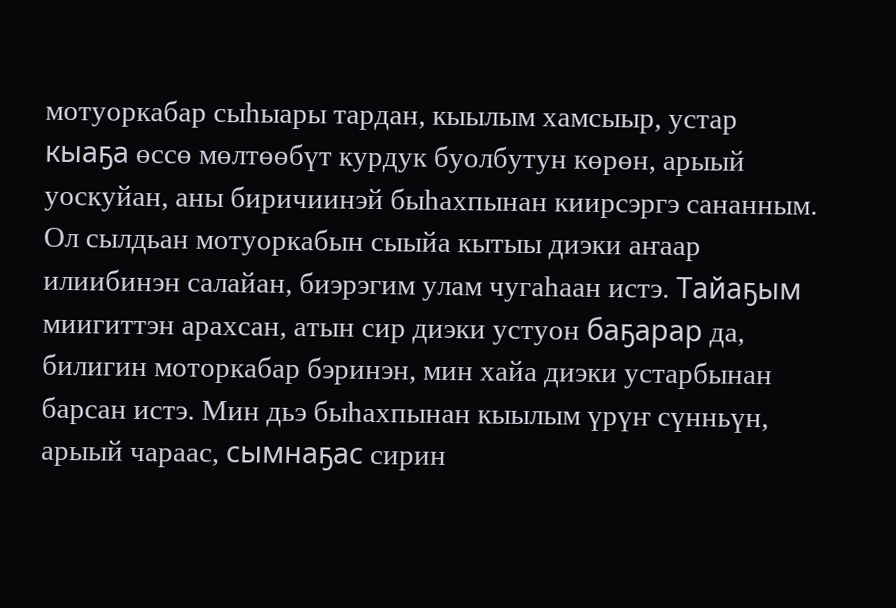мотуоркабар сыһыары тардан, кыылым хамсыыр, устар кыаҕа өссө мөлтөөбүт курдук буолбутун көрөн, арыый уоскуйан, аны биричиинэй быһахпынан киирсэргэ сананным. Ол сылдьан мотуоркабын сыыйа кытыы диэки аҥаар илиибинэн салайан, биэрэгим улам чугаһаан истэ. Тайаҕым миигиттэн арахсан, атын сир диэки устуон баҕарар да, билигин моторкабар бэринэн, мин хайа диэки устарбынан барсан истэ. Мин дьэ быһахпынан кыылым үрүҥ сүнньүн, арыый чараас, сымнаҕас сирин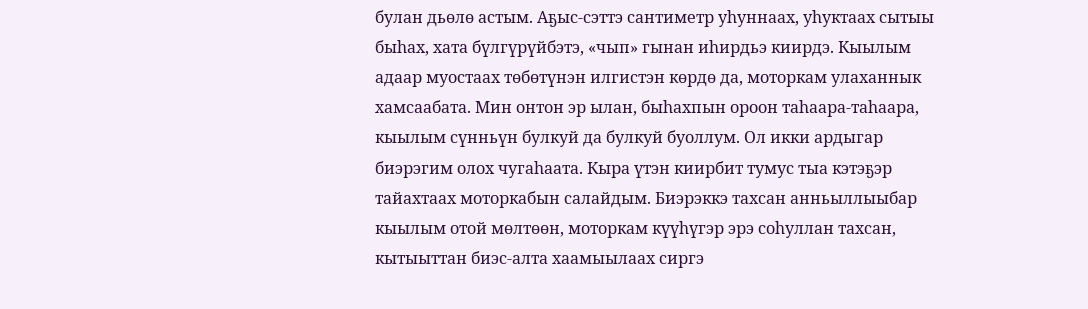булан дьөлө астым. Аҕыс-сэттэ сантиметр уһуннаах, уһуктаах сытыы быһах, хата бүлгүрүйбэтэ, «чып» гынан иһирдьэ киирдэ. Кыылым адаар муостаах төбөтүнэн илгистэн көрдө да, моторкам улаханнык хамсаабата. Мин онтон эр ылан, быһахпын ороон таһаара-таһаара, кыылым сүнньүн булкуй да булкуй буоллум. Ол икки ардыгар биэрэгим олох чугаһаата. Кыра үтэн киирбит тумус тыа кэтэҕэр тайахтаах моторкабын салайдым. Биэрэккэ тахсан анньыллыыбар кыылым отой мөлтөөн, моторкам күүһүгэр эрэ соһуллан тахсан, кытыыттан биэс-алта хаамыылаах сиргэ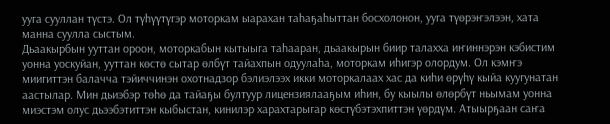ууга сууллан түстэ. Ол түһүүтүгэр моторкам ыарахан таһаҕаһыттан босхолонон, ууга түөрэҥэлээн, хата манна суулла сыстым.
Дьаакырбын ууттан ороон, моторкабын кытыыга таһааран, дьаакырын биир талахха иҥиннэрэн кэбистим уонна уоскуйан, ууттан көстө сытар өлбүт тайахпын одуулаһа, моторкам иһигэр олордум. Ол кэмҥэ миигиттэн балачча тэйиччинэн охотнадзор бэлиэлээх икки моторкалаах хас да киһи өрүһү кыйа куугунатан аастылар. Мин дьиэбэр төһө да тайаҕы бултуур лицензиялааҕым иһин, бу кыылы өлөрбүт ньымам уонна миэстэм олус дьээбэтиттэн кыбыстан, кинилэр харахтарыгар көстүбэтэхпиттэн үөрдүм. Атыырҕаан саҥа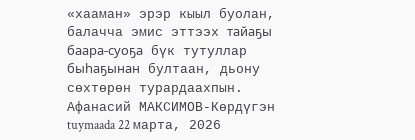«хааман» эрэр кыыл буолан, балачча эмис эттээх тайаҕы баара-суоҕа бүк тутуллар быһаҕынан бултаан, дьону сөхтөрөн турардаахпын.
Афанасий МАКСИМОВ-Көрдүгэн
tuymaada 22 марта, 2026